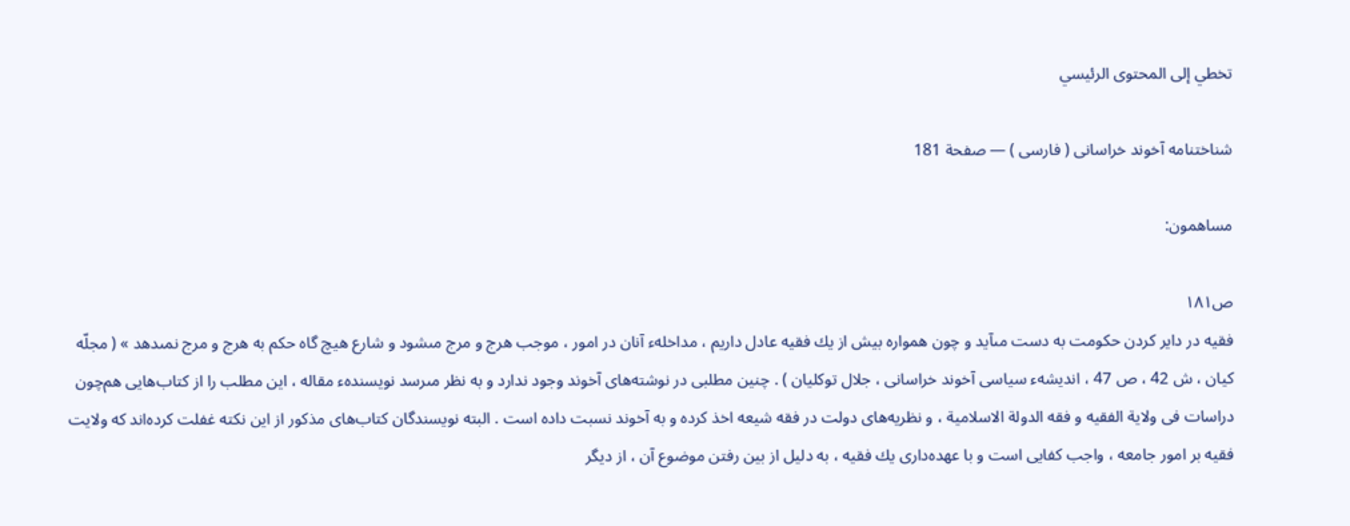تخطي إلى المحتوى الرئيسي

شناختنامه آخوند خراسانى ( فارسى ) — صفحة 181

مساهمون:

ص١٨١
فقيه در داير كردن حكومت به دست مىآيد و چون همواره بيش از يك فقيه عادل داريم ، مداخلهء آنان در امور ، موجب هرج و مرج مىشود و شارع هيچ گاه حكم به هرج و مرج نمىدهد » ( مجلّه كيان ، ش 42 ، ص 47 ، انديشهء سياسى آخوند خراسانى ، جلال توكليان ) . چنين مطلبى در نوشته‌هاى آخوند وجود ندارد و به نظر مىرسد نويسندهء مقاله ، اين مطلب را از كتاب‌هايى هم‌چون دراسات فى ولاية الفقيه و فقه الدولة الاسلامية ، و نظريه‌هاى دولت در فقه شيعه اخذ كرده و به آخوند نسبت داده است . البته نويسندگان كتاب‌هاى مذكور از اين نكته غفلت كرده‌اند كه ولايت فقيه بر امور جامعه ، واجب كفايى است و با عهده‌دارى يك فقيه ، به دليل از بين رفتن موضوع آن ، از ديگر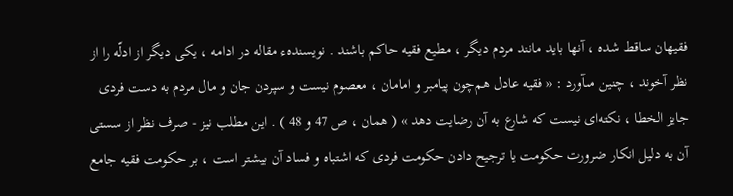فقيهان ساقط شده ، آنها بايد مانند مردم ديگر ، مطيع فقيه حاكم باشند . نويسندهء مقاله در ادامه ، يكى ديگر از ادلّه را از نظر آخوند ، چنين مىآورد : « فقيه عادل هم‌چون پيامبر و امامان ، معصوم نيست و سپردن جان و مال مردم به دست فردى جايز الخطا ، نكته‌اى نيست كه شارع به آن رضايت دهد » ( همان ، ص 47 و 48 ) . اين مطلب نيز - صرف نظر از سستى آن به دليل انكار ضرورت حكومت يا ترجيح دادن حكومت فردى كه اشتباه و فساد آن بيشتر است ، بر حكومت فقيه جامع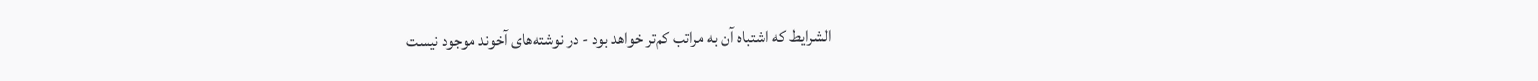الشرايط كه اشتباه آن به مراتب كم‌تر خواهد بود - در نوشته‌هاى آخوند موجود نيست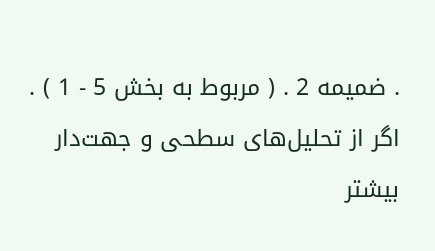. ضميمه 2 . ( مربوط به بخش 5 - 1 ) . اگر از تحليل‌هاى سطحى و جهت‌دار بيشتر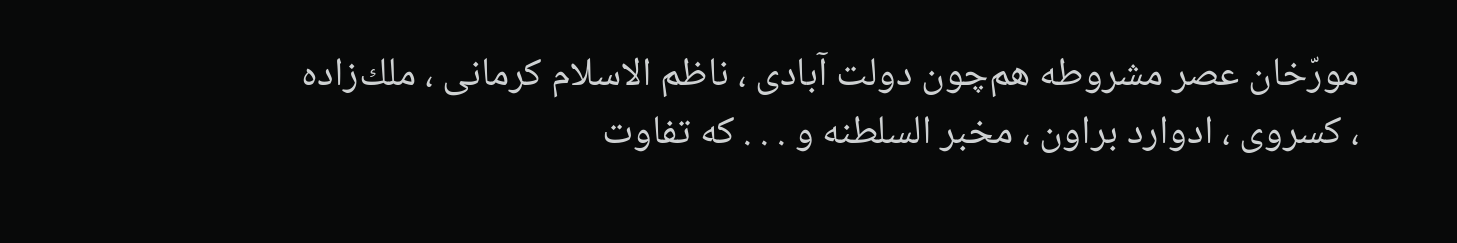مورّخان عصر مشروطه هم‌چون دولت آبادى ، ناظم الاسلام كرمانى ، ملك‌زاده ، كسروى ، ادوارد براون ، مخبر السلطنه و . . . كه تفاوت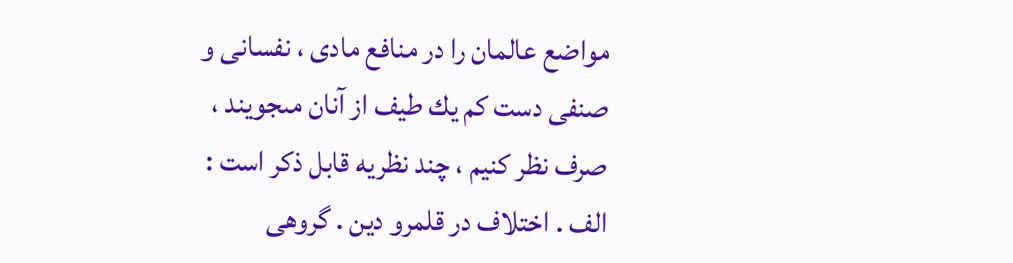مواضع عالمان را در منافع مادى ، نفسانى و صنفى دست كم يك طيف از آنان مىجويند ، صرف نظر كنيم ، چند نظريه قابل ذكر است : الف . اختلاف در قلمرو دين . گروهى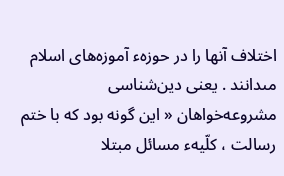اختلاف آنها را در حوزهء آموزه‌هاى اسلام مىدانند . يعنى دين‌شناسى مشروعه‌خواهان « اين گونه بود كه با ختم رسالت ، كلّيهء مسائل مبتلا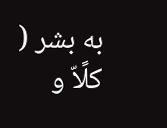به بشر ( كلًاّ و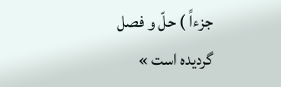جزءاً ) حلّ و فصل گرديده است »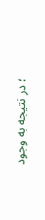؛ در نتيجه به وجود